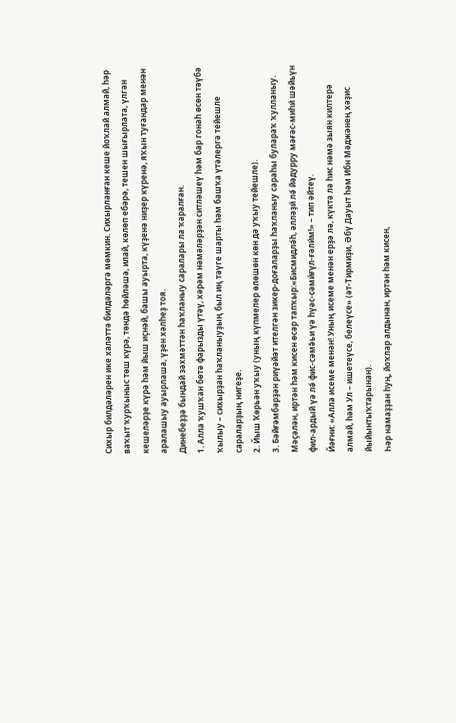Сихыр билдәләрен ике халәттә билдәләргә мөмкин. Сихырланған кеше йоҡлай алмай, һәр ваҡыт ҡурҡыныс төш күрә, төндә һөйләшә, илай, көлөп ебәрә, тешен шығырлата, үлгән кешеләрҙе күрә һәм йыш иҫнәй, башы ауырта, күҙенә ниҙер күренә, яҡын туғандар менән аралашыу ауырлаша, үҙен хәлһеҙ тоя.
Динебеҙҙә бындай зәхмәттән һаҡланыу саралары ла ҡаралған.
1. Алла ҡушҡан бөтә фарызды үтәү, хәрәм нәмәләрҙән ситләшеү һәм бар гонаһ өсөн тәүбә ҡылыу – сихырҙан һаҡланыуҙың был иң тәүге шарты һәм башҡа үтәлергә тейешле сараларҙың нигеҙе.
2. Йыш Ҡөрьән уҡыу (уның күпмелер өлөшөн көн дә уҡыу тейешле).
3. Бәйғәмбәрҙән риүәйәт ителгән зикер-доғаларҙы һаҡланыу сараһы булараҡ ҡулланыу.
Мәҫәлән, иртән һәм кисен өсәр тапҡыр:«Бисмидлә́һ, әлләҙи́ лә́ йәдурру мәғәс-миһи́ шәйьүн фил-ардый үә лә́ фис-сәмә́ьи үә һүәс-сәми́ғүл-ғәли́м!» – тип әйтеү.
Йәғни: «Алла исеме менән! Уның исеме менән ерҙә лә, күктә лә һис нәмә зыян килтерә алмай, һәм Ул – ишетеүсе, белеүсе» (әт-Тирмиҙи, Әбү Дауыт һәм Ибн Мәджәнең хәҙис йыйынтыҡтарынан).
Һәр намаҙҙан һуң, йоҡлар алдынан, иртән һәм кисен,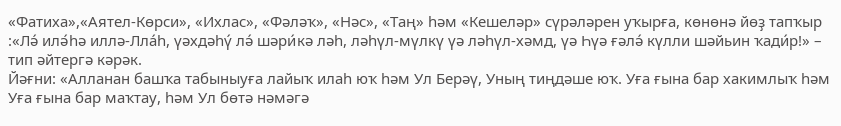«Фатиха»,«Аятел-Көрси», «Ихлас», «Фәләҡ», «Нәс», «Таң» һәм «Кешеләр» сүрәләрен уҡырға, көнөнә йөҙ тапҡыр :«Лә́ илә́һә иллә-Лла́һ, үәхдәһү́ лә́ шәри́кә ләһ, ләһүл-мүлкү үә ләһүл-хәмд, үә Һүә ғәлә́ күлли шәйьин ҡади́р!» – тип әйтергә кәрәк.
Йәғни: «Алланан башҡа табыныуға лайыҡ илаһ юҡ һәм Ул Берәү, Уның тиңдәше юҡ. Уға ғына бар хакимлыҡ һәм Уға ғына бар маҡтау, һәм Ул бөтә нәмәгә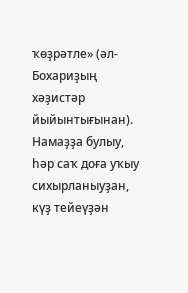ҡөҙрәтле» (әл-Бохариҙың хәҙистәр йыйынтығынан).
Намаҙҙа булыу, һәр саҡ доға уҡыу сихырланыуҙан, күҙ тейеүҙән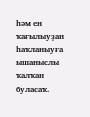һәм ен ҡағылыуҙан һаҡланыуға ышаныслы ҡалҡан буласаҡ.